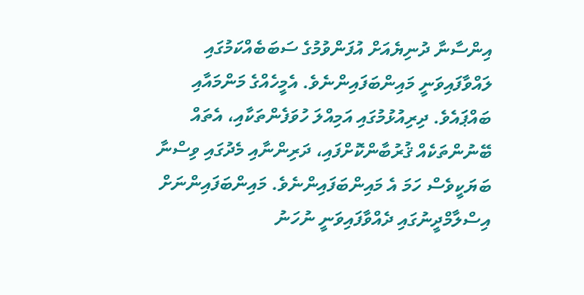އިންސާނާ ދުނިޔެއަށް އުފަންވުމުގެ ސަބަބެއްކަމުގައި ލައްވާފައިވަނީ މައިންބަފައިންނެވެ. އެމީހެއްގެ މަންމައާއި ބައްޕައެވެ. ދިރިއުޅުމުގައި އަމިއްލަ ހުވަފެންތަކާއި، އެތައް ބޭނުންތަކެއް ޤުރުބާންކޮށްފައި، ދަރިންނާއި މެދުގައި ވިސްނާ ބަޔަކީވެސް ހަމަ އެ މައިންބަފައިންނެވެ. މައިންބަފައިންނަށް އިސްލާމްދީނުގައި ދެއްވާފައިވަނީ ނުހަނު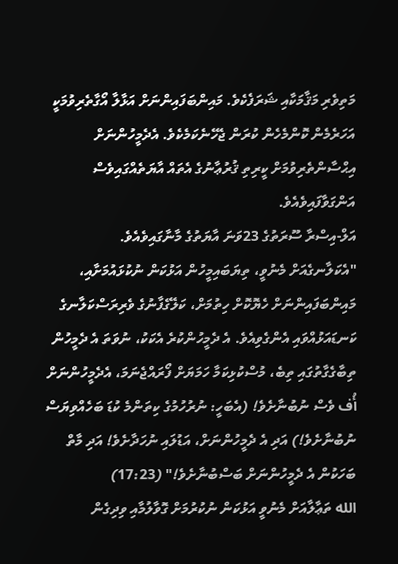މަތިވެރި މަޤާމަކާއި ޝަރަފެކެވެ. މައިންބަފައިންނަށް އަޅާލާ އޯގާތެރިވުމަކީ އަހަރެމެން ކޮންމެހެން ކުރަން ޖެހޭނެކަމެކެވެ. އެދެމީހުންނަށް އިޙްސާންތެރިވުމަށް ކީރިތި ޤުރުޢާނުގެ އެތައް އާޔަތެއްގައިވެސް އަންގަވާފައިވެއެވެ.
އަލް-އިސްރާ ސޫރަތުގެ 23ވަނަ އާޔަތުގެ މާނާގައިވެއެވެ.
"އެކަލާނގެއަށް މެނުވީ، ތިޔަބައިމީހުން އަޅުކަން ނުކުޅައުމަށާއި، މައިންބަފައިންނަށް ހެޔޮކޮށް ހިތުމަށް، ކަލޭގެފާނުގެ ވެރިރަސްކަލާނގެ ކަނޑައަޅުއްވައި އެންގެވިއެވެ. އެ ދެމީހުންކުރެ އެކަކު، ނުވަތަ އެ ދެމީހުން ތިބާގެގާތުގައި ތިބެ، މުސްކުޅިކަމާ ހަމަޔަށް ފޯރައްޖެނަމަ، އެދެމީހުންނަށް أُف ވެސް ނުބުނާށެވެ! (އެބަހީ: ނުރުހުމުގެ ކިތަންމެ ކުޑަ ބަހެއްވިޔަސް ނުބުނާށެވެ!) އަދި އެ ދެމީހުންނަށް، އަޑުލައި ނުހަދާށެވެ! އަދި މާތް ބަހަކުން އެ ދެމީހުންނަށް ބަސްބުނާށެވެ!" (17:23)
الله ތަޢާލާއަށް މެނުވީ އަޅުކަން ނުކުރުމަށް ގޮވާލުމާއި ވިދިގެން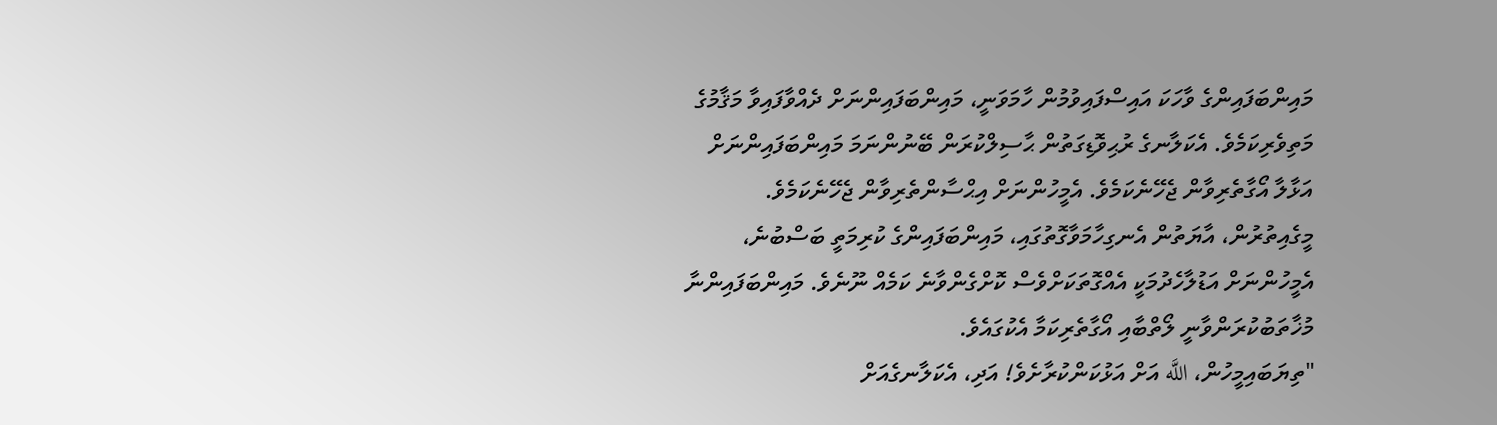މައިންބަފައިންގެ ވާހަކަ އައިސްފައިވުމުން ހާމަވަނީ، މައިންބަފައިންނަށް ދެއްވާފައިވާ މަޤާމުގެ މަތިވެރިކަމެވެ. އެކަލާނގެ ރުޙިވޮޑިގަތުން ޙާސިލްކުރަން ބޭނުންނަމަ މައިންބަފައިންނަށް އަޅާލާ އޯގާތެރިވާން ޖެހޭނެކަމެވެ. އެމީހުންނަށް އިޙްސާންތެރިވާން ޖެހޭނެކަމެވެ. މީގެއިތުރުން، އާޔަތުން އެނގިހާމަވާގޮތުގައި، މައިންބަފައިންގެ ކުރިމަތީ ބަސްބުނެ، އެމީހުންނަށް އަޑުލާހެދުމަކީ އެއްގޮތަކަށްވެސް ކޮށްގެންވާނެ ކަމެއް ނޫނެވެ. މައިންބަފައިންނާ މުޚާތަބުކުރަންވާނީ ލޯތްބާއި އޯގާތެރިކަމާ އެކުގައެވެ.
"ތިޔަބައިމީހުން، اللَّه އަށް އަޅުކަންކުރާށެވެ! އަދި، އެކަލާނގެއަށް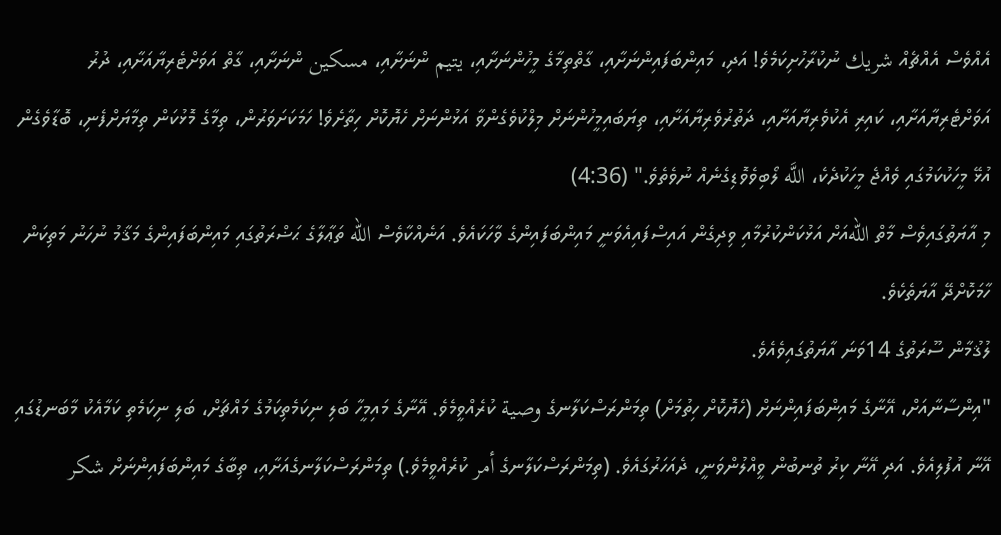އެއްވެސް އެއްޗެއް شريك ނުކުރާހުށިކަމެވެ! އަދި، މައިންބަފައިންނަށާއި، ގާތްތިމާގެ މީހުންނަށާއި، يتيم ންނަށާއި، مسكين ންނަށާއި، ގާތް އަވަށްޓެރިޔާއަށާއި، ދުރު އަވަށްޓެރިޔާއަށާއި، ކައިރި އެކުވެރިޔާއަށާއި، ދަތުރުވެރިޔާއަށާއި، ތިޔަބައިމީހުންނަށް މިލްކުވެގެންވާ އަޅުންނަށް ހެޔޮކޮށް ހިތާށެވެ! ހަމަކަށަވަރުން، ތިމާގެ މޮޅުކަން ތިމާޔަށްފެނި، ބޮޑާވެގެން އުޅޭ މީހަކުކަމުގައި ވެއްޖެ މީހަކުދެކެ، اللَّه ލޯބިވެވޮޑިގެނެއް ނުވެތެވެ." (4:36)
މި އާޔަތުގައިވެސް މާތް اللهއަށް އަޅުކަންކުރުމާއި ވިދިގެން އައިސްފައިއެވަނީ މައިންބަފައިންގެ ވާހަކައެވެ. އަނެއްކާވެސް الله ތަޢާލާގެ ޙަޟްރަތުގައި މައިންބަފައިންގެ މަޤާމު ނުހަނު މަތިކަން ހާމަކޮށްދޭ އާޔަތެކެވެ.
ލުޤުމާން ސޫރަތުގެ 14ވަނަ އާޔަތުގައިވެއެވެ.
"އިންސާނާއަށް، އޭނާގެ މައިންބަފައިންނަށް (ހެޔޮކޮށް ހިތުމަށް) ތިމަންރަސްކަލާނގެ وصية ކުރެއްވީމެވެ. އޭނާގެ މައިމީހާ ބަލި ނިކަމެތިކަމުގެ މައްޗަށް، ބަލި ނިކަމެތި ކަމާއެކު މާބަނޑުގައި އޭނާ އުފުލިއެވެ. އަދި އޭނާ ކިރު ތުނބުން ވީއްލުންވަނީ، ދެއަހަރުގައެވެ. (ތިމަންރަސްކަލާނގެ أمر ކުރެއްވީމެވެ.) ތިމަންރަސްކަލާނގެއަށާއި، ތިބާގެ މައިންބަފައިންނަށް شكر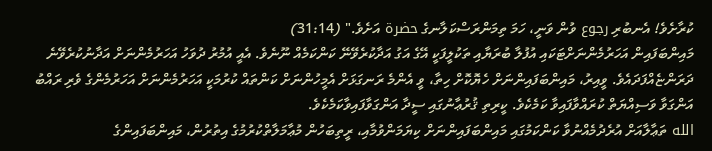ކުރާށެވެ! އެނބުރި رجوع ވުން ވަނީ، ހަމަ ތިމަންރަސްކަލާނގެ حضرة އަށެވެ." (31:14)
މައިންބަފައިން އަހަރުމެންނަށްޓަކައި އުފުލާ ބުރަޔާއި ތަކުލީފަކީ އޭގެ އަގު އަދާކުރެވޭނޭ ކަންކަމެއް ނޫނެވެ. އެއީ އުމުރު ދުވަހު އަހަރުމެންނަށް އަދާނުކުރެވޭނެ ދަރަންޏެއްފަދައެވެ. ވީއިރު، މައިންބަފައިންނަށް ހެޔޮކޮށް ހިތާ، ވީ އެންމެ ރަނގަޅަށް އެމީހުންނަށް ކަންތައް ކުރުމަކީ އަހަރުމެންނަށް އަހަރުމެންގެ ވެރި ރައްބު އަންގަވާ ވަސިއްޔަތް ކުރައްވާފައިވާ ކަމެކެވެ. ކީރިތި ޤުރުޢާނުގައި ސީދާ އަންގަވާފައިވާކަމެކެވެ.
الله ތަޢާލާއަށް އުރެދުމެއްނުވާ ކަންކަމުގައި މައިންބަފައިންނަށް ކިޔަމަންވުމާއި، ރީތިބަހުން މުޢާމަލާތްކުރުމުގެ އިތުރުން، މައިންބަފައިންގެ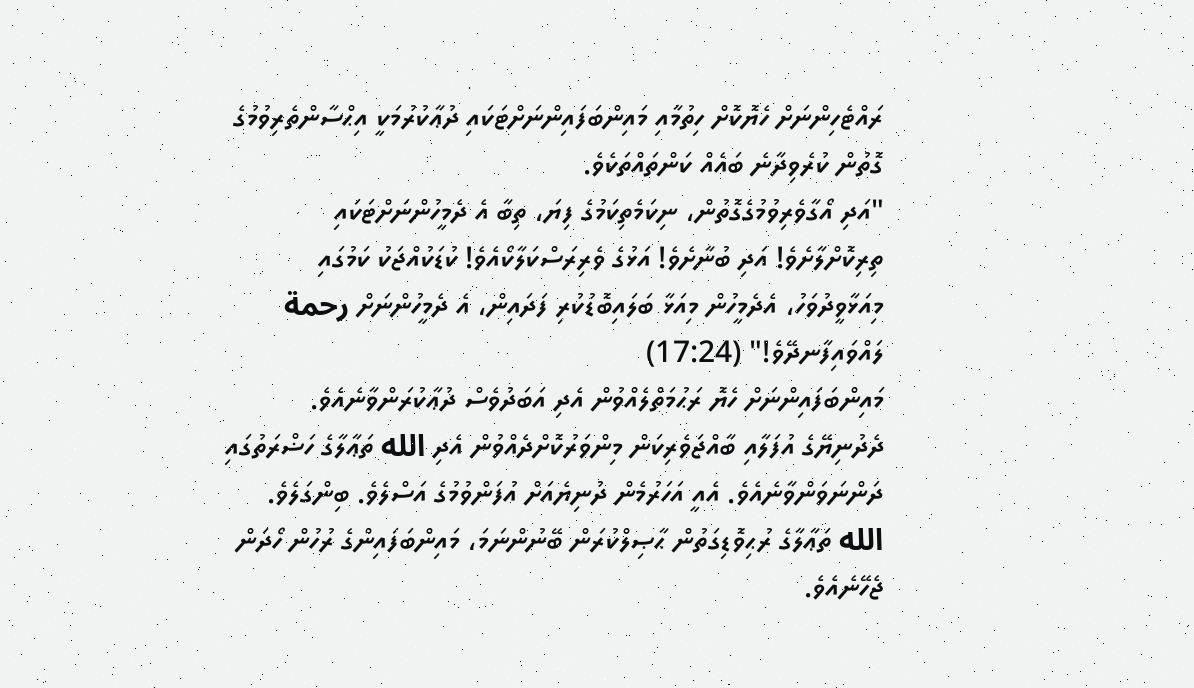ރައްޓެހިންނަށް ހެޔޮކޮށް ހިތުމާއި މައިންބަފައިންނަށްޓަކައި ދުޢާކުރުމަކީ އިޙްސާންތެރިވުމުގެ ގޮތުން ކުރެވިދާނެ ބައެއް ކަންތައްތަކެވެ.
"އަދި އޯގާވެރިވުމުގެގޮތުން، ނިކަމެތިކަމުގެ ފިޔަ، ތިބާ އެ ދެމީހުންނަށްޓަކައި ތިރިކޮށްލާށެވެ! އަދި ބުނާށެވެ! އަޅުގެ ވެރިރަސްކަލާކޯއެވެ! ކުޑަކުއްޖަކު ކަމުގައި މިއަޅާވީދުވަހު، އެދެމީހުން މިއަޅާ ބަލައިބޮޑުކުރި ފަދައިން، އެ ދެމީހުންނަށް رحمة ލައްވައިފާނދޭވެ!" (17:24)
މައިންބަފައިންނަށް ހެޔޮ ރަޙުމަތްލެއްވުން އެދި އަބަދުވެސް ދުޢާކުރަންވާނެއެވެ. ދެދުނިޔޭގެ އުފަލާއި ބާއްޖަވެރިކަން މިންވަރުކޮށްދެއްވުން އެދި الله ތަޢާލާގެ ހަޟްރަތުގައި ދަންނަވަންވާނެއެވެ. އެއީ އަހަރުމެން ދުނިޔެއަށް އުފަންވުމުގެ އަސްލެވެ. ބިންގަލެވެ. الله ތަޢާލާގެ ރުޙިވޮޑިގަތުން ޙާޞިލްކުރަން ބޭނުންނަމަ، މައިންބަފައިންގެ ރުހުން ހޯދަން ޖެހޭނެއެވެ.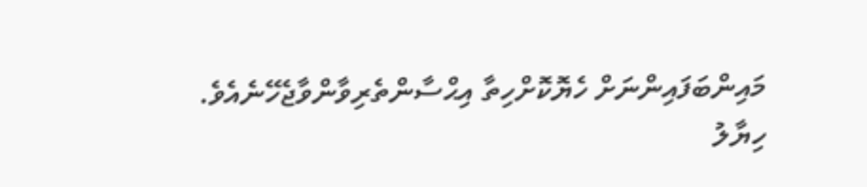މައިންބަފައިންނަށް ހެޔޮކޮށްހިތާ އިޙްސާންތެރިވާންވާޖެހޭނެއެވެ.
ހިޔާލު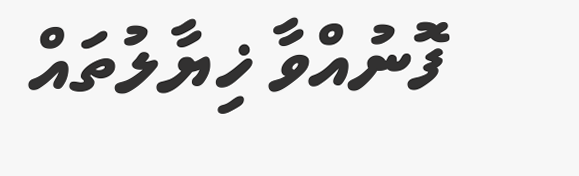ފޮނުއްވާ ޚިޔާލުތައް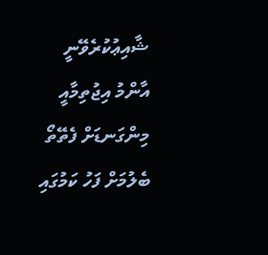ޝާއިޢުކުރެވޭނީ އާންމު އިޖުތިމާއީ މިންގަނޑަށް ފެތޭތޯ ބެލުމަށް ފަހު ކަމުގައި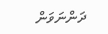ދަންނަވަން